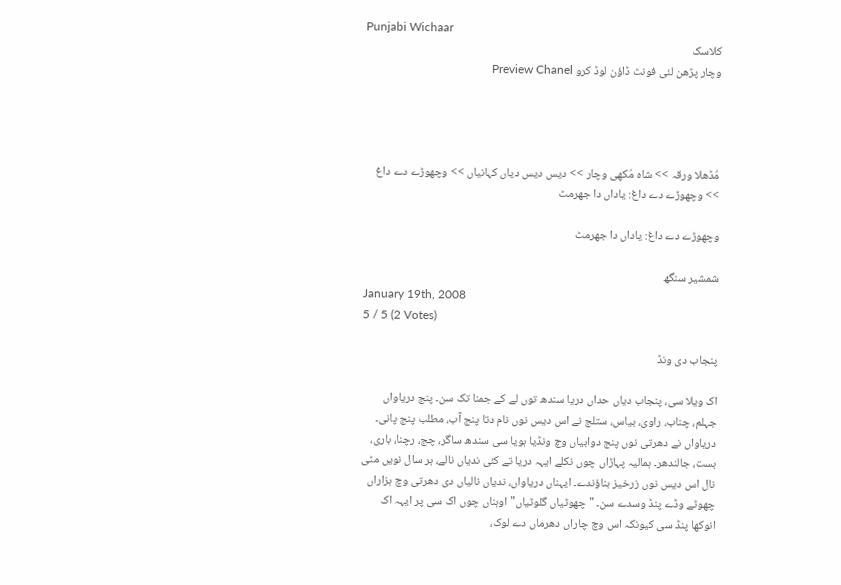Punjabi Wichaar
کلاسک
وچار پڑھن لئی فونٹ ڈاؤن لوڈ کرو Preview Chanel




مُڈھلا ورقہ >> شاہ مُکھی وچار >> دیس دیس دیاں کہانیاں >> وچھوڑے دے داغ >> وچھوڑے دے داغ: یاداں دا جھرمٹ

وچھوڑے دے داغ: یاداں دا جھرمٹ

شمشیر سنگھ
January 19th, 2008
5 / 5 (2 Votes)

پنجاب دی ونڈ

اک ویلا سی، پنجاب دیاں حداں دریا سندھ توں لے کے جمنا تک سن۔ پنج دریاواں جہلم، چناب، راوی، بیاس، ستلج نے اس دیس نوں نام دتا پنج آب، مطلب پنج پانی۔ دریاواں نے دھرتی نوں پنج دوابیاں وچ ونڈیا ہویا سی سندھ ساگر، چج، رچنا، باری، بست، جالندھر۔ ہمالیہ پہاڑاں چوں نکلے ایہہ دریا تے کئی ندیاں نالے، ہر سال نویں مٹی نال اس دیس نوں زرخیز بناؤندے۔ ایہناں دریاواں، ندیاں نالیاں دی دھرتی وچ ہزاراں چھوٹے وڈے پنڈ وسدے سن۔ "چھوٹیاں گلوٹیاں" اوہناں چوں اک سی پر ایہہ اک انوکھا پنڈ سی کیونکہ اس وچ چاراں دھرماں دے لوک،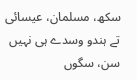سکھ، مسلمان، عیسائی تے ہندو وسدے ہی نہیں سن، سگوں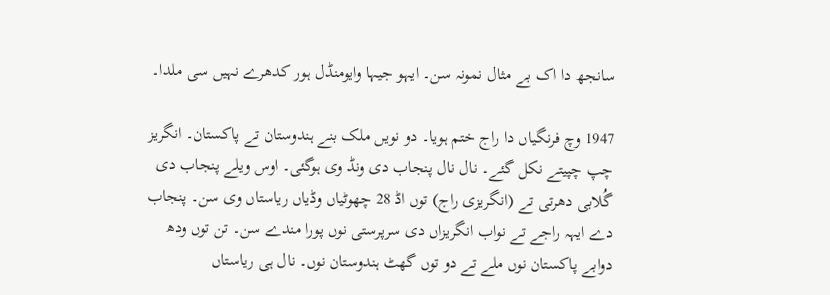سانجھ دا اک بے مثال نمونہ سن۔ ایہو جیہا وایومنڈل ہور کدھرے نہیں سی ملدا۔

1947 وچ فرنگیاں دا راج ختم ہویا۔ دو نویں ملک بنے ہندوستان تے پاکستان۔ انگریز چپ چپیتے نکل گئے۔ نال نال پنجاب دی ونڈ وی ہوگئی۔ اوس ویلے پنجاب دی گُلابی دھرتی تے (انگریزی راج) توں اڈ 28 چھوٹیاں وڈیاں ریاستاں وی سن۔ پنجاب دے ایہہ راجے تے نواب انگریزاں دی سرپرستی نوں پورا مندے سن۔ تن توں ودھ دوابے پاکستان نوں ملے تے دو توں گھٹ ہندوستان نوں۔ نال ہی ریاستاں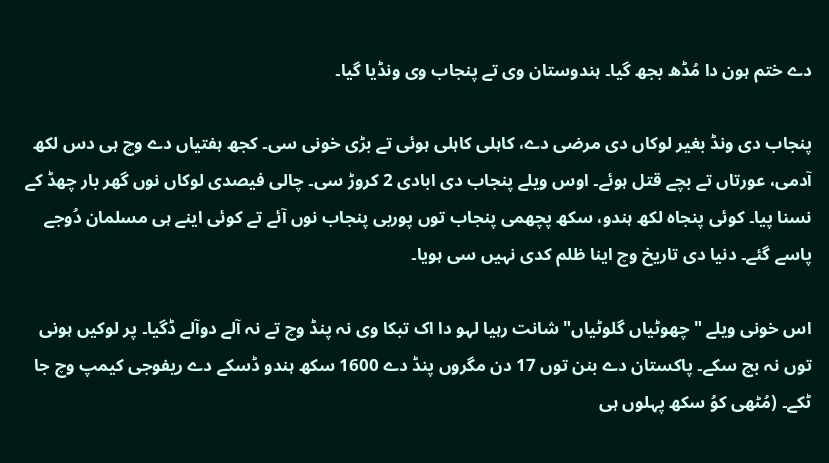دے ختم ہون دا مُڈھ بجھ گیا۔ ہندوستان وی تے پنجاب وی ونڈیا گیا۔

پنجاب دی ونڈ بغیر لوکاں دی مرضی دے، کاہلی کاہلی ہوئی تے بڑی خونی سی۔ کجھ ہفتیاں دے وچ ہی دس لکھ آدمی، عورتاں تے بچے قتل ہوئے۔ اوس ویلے پنجاب دی ابادی 2 کروڑ سی۔ چالی فیصدی لوکاں نوں گھر بار چھڈ کے نسنا پیا۔ کوئی پنجاہ لکھ ہندو، سکھ پچھمی پنجاب توں پوربی پنجاب نوں آئے تے کوئی اینے ہی مسلمان دُوجے پاسے گئے۔ دنیا دی تاریخ وچ اینا ظلم کدی نہیں سی ہویا۔

اس خونی ویلے "چھوٹیاں گلوٹیاں" شانت رہیا لہو دا اک تبکا وی نہ پنڈ وچ تے نہ آلے دوآلے ڈگیا۔ پر لوکیں ہونی توں نہ بچ سکے۔ پاکستان دے بنن توں 17 دن مگروں پنڈ دے 1600 سکھ ہندو ڈسکے دے ریفوجی کیمپ وچ جا ٹکے۔ (مُٹھی کوُ سکھ پہلوں ہی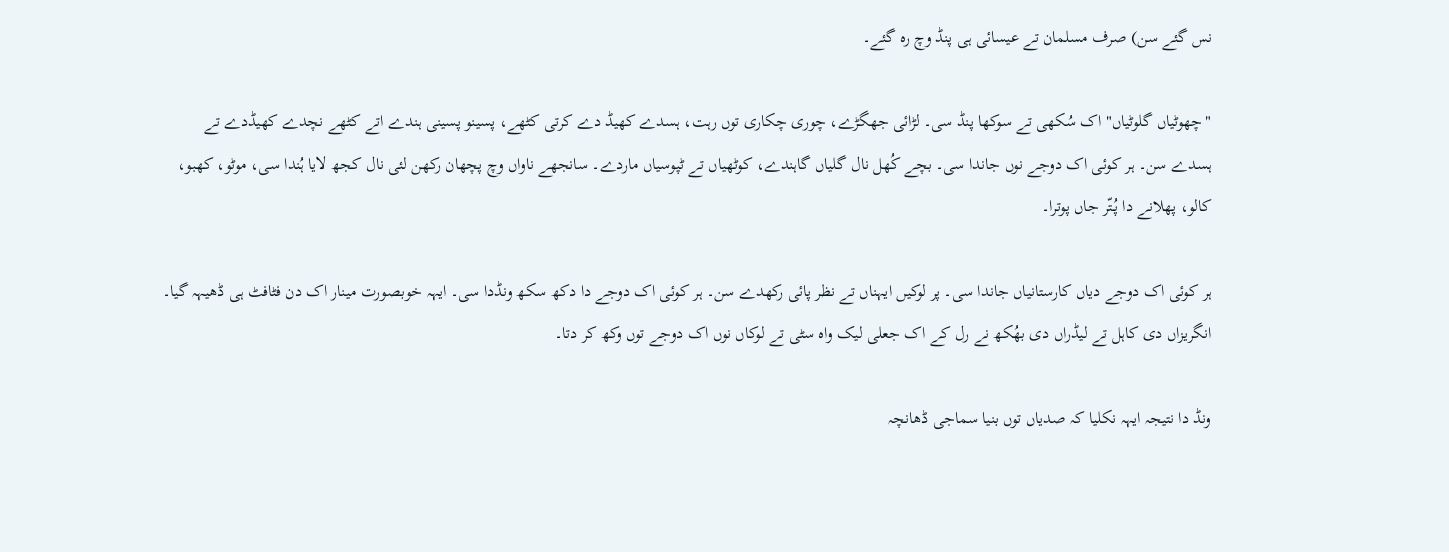نس گئے سن) صرف مسلمان تے عیسائی ہی پنڈ وچ رہ گئے۔

"چھوٹیاں گلوٹیاں" اک سُکھی تے سوکھا پنڈ سی۔ لڑائی جھگڑے، چوری چکاری توں رہت، ہسدے کھیڈ دے کرتی کٹھے، پسینو پسینی ہندے اتے کٹھے نچدے کھیڈدے تے ہسدے سن۔ ہر کوئی اک دوجے نوں جاندا سی۔ بچے کُھل نال گلیاں گاہندے، کوٹھیاں تے ٹپوسیاں ماردے۔ سانجھے ناواں وچ پچھان رکھن لئی نال کجھ لایا ہُندا سی، موٹو، کھبو، کالو، پھلانے دا پُتّر جاں پوترا۔

ہر کوئی اک دوجے دیاں کارستانیاں جاندا سی۔ پر لوکیں ایہناں تے نظر پائی رکھدے سن۔ ہر کوئی اک دوجے دا دکھ سکھ ونڈدا سی۔ ایہہ خوبصورت مینار اک دن فٹافٹ ہی ڈھیہہ گیا۔ انگریزاں دی کاہل تے لیڈراں دی بھُکھ نے رل کے اک جعلی لیک واہ سٹی تے لوکاں نوں اک دوجے توں وکھ کر دتا۔

ونڈ دا نتیجہ ایہہ نکلیا کہ صدیاں توں بنیا سماجی ڈھانچہ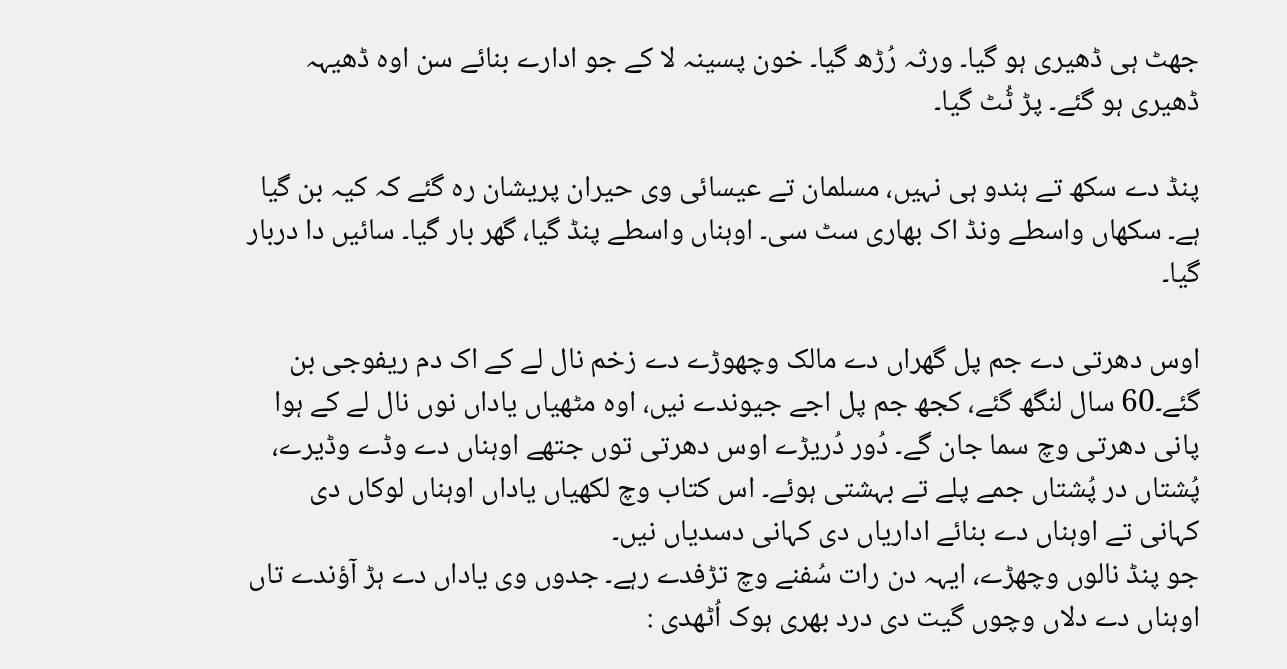جھٹ ہی ڈھیری ہو گیا۔ ورثہ رُڑھ گیا۔ خون پسینہ لا کے جو ادارے بنائے سن اوہ ڈھیہہ ڈھیری ہو گئے۔ پڑ ٹُٹ گیا۔

پنڈ دے سکھ تے ہندو ہی نہیں، مسلمان تے عیسائی وی حیران پریشان رہ گئے کہ کیہ بن گیا ہے۔ سکھاں واسطے ونڈ اک بھاری سٹ سی۔ اوہناں واسطے پنڈ گیا، گھر بار گیا۔ سائیں دا دربار گیا۔

اوس دھرتی دے جم پل گھراں دے مالک وچھوڑے دے زخم نال لے کے اک دم ریفوجی بن گئے۔60 سال لنگھ گئے، کجھ جم پل اجے جیوندے نیں، اوہ مٹھیاں یاداں نوں نال لے کے ہوا پانی دھرتی وچ سما جان گے۔ دُور دُریڑے اوس دھرتی توں جتھے اوہناں دے وڈے وڈیرے، پُشتاں در پُشتاں جمے پلے تے بہشتی ہوئے۔ اس کتاب وچ لکھیاں یاداں اوہناں لوکاں دی کہانی تے اوہناں دے بنائے اداریاں دی کہانی دسدیاں نیں۔
جو پنڈ نالوں وچھڑے، ایہہ دن رات سُفنے وچ تڑفدے رہے۔ جدوں وی یاداں دے ہڑ آؤندے تاں اوہناں دے دلاں وچوں گیت دی درد بھری ہوک اُٹھدی :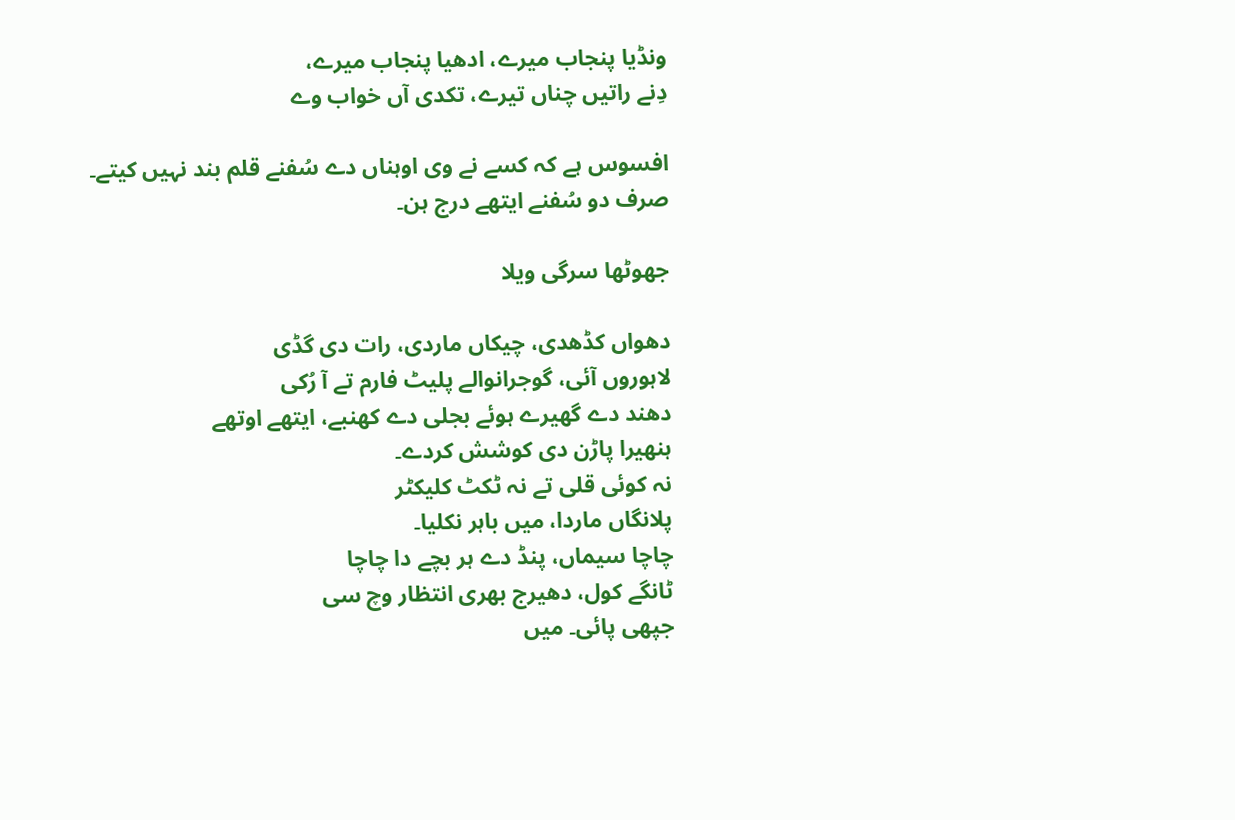ونڈیا پنجاب میرے، ادھیا پنجاب میرے،
دِنے راتیں چناں تیرے، تکدی آں خواب وے

افسوس ہے کہ کسے نے وی اوہناں دے سُفنے قلم بند نہیں کیتے۔ صرف دو سُفنے ایتھے درج ہن۔

جھوٹھا سرگی ویلا

دھواں کڈھدی، چیکاں ماردی، رات دی گڈی
لاہوروں آئی، گوجرانوالے پلیٹ فارم تے آ رُکی
دھند دے گھیرے ہوئے بجلی دے کھنبے، ایتھے اوتھے
ہنھیرا پاڑن دی کوشش کردے۔
نہ کوئی قلی تے نہ ٹکٹ کلیکٹر
پلانگاں ماردا، میں باہر نکلیا۔
چاچا سیماں، پنڈ دے ہر بچے دا چاچا
ٹانگے کول، دھیرج بھری انتظار وچ سی
جپھی پائی۔ میں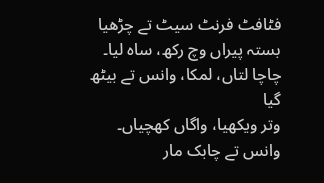فٹافٹ فرنٹ سیٹ تے چڑھیا
بستہ پیراں وچ رکھ، ساہ لیا۔
چاچا لتاں، لمکا، وانس تے بیٹھ گیا
وتر ویکھیا، واگاں کھچیاں۔
وانس تے چابک مار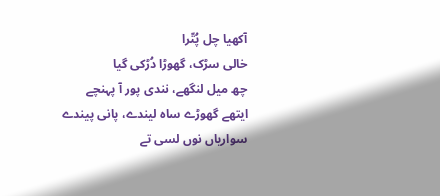آکھیا چل پُتّرا
خالی سڑک، گھوڑا دُڑکی گیا
چھ میل لنگھے، نندی پور آ پہنچے
ایتھے گھوڑے ساہ لیندے، پانی پیندے
سواریاں نوں لسی تے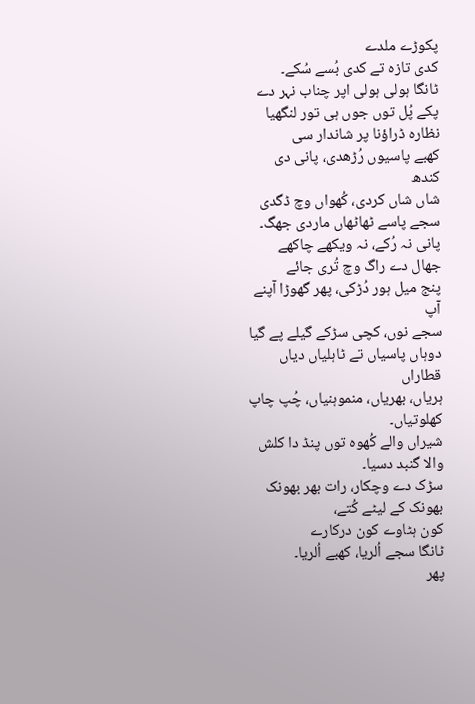پکوڑے ملدے
کدی تازہ تے کدی بُسے سُکے۔
ٹانگا ہولی ہولی اپر چناب نہر دے
پکے پُل توں جوں ہی تور لنگھیا
نظارہ ڈراؤنا پر شاندار سی
کھبے پاسیوں رُڑھدی، پانی دی کندھ
شاں شاں کردی، کُھواں وچ ڈگدی
سجے پاسے ٹھاٹھاں ماردی جھگ۔
پانی نہ رُکے، نہ ویکھے چاکھے
جھال دے راگ وچ تُری جائے
پنج میل ہور دُڑکی، پھر گھوڑا آپنے آپ
سجے نوں، کچی سڑکے گیلے پے گیا
دوہاں پاسیاں تے ٹاہلیاں دیاں قطاراں
ہریاں، بھریاں، منموہنیاں، چُپ چاپ کھلوتیاں۔
شیراں والے کُھوہ توں پنڈ دا کلش والا گنبد دسیا۔
سڑک دے وچکار، رات بھر بھونک بھونک کے لیٹے کُتے،
کون ہٹاوے کون درکارے
ٹانگا سجے اُلریا، کھبے اُلریا۔
پھر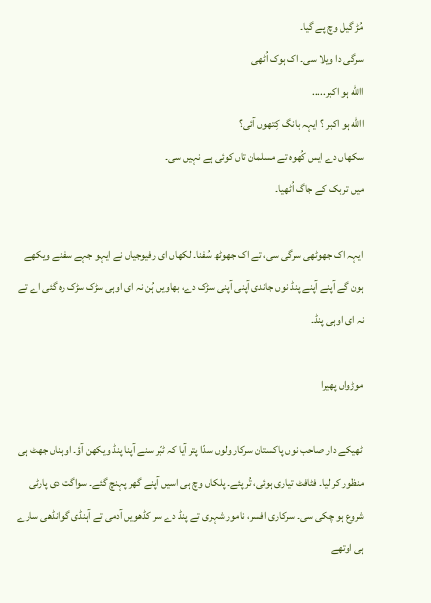مُڑ گیل وچ پے گیا۔
سرگی دا ویلا سی۔ اک ہوک اُٹھی
االله ہو اکبر.....
االله ہو اکبر ؟ ایہہ بانگ کِتھوں آئی؟
سکھاں دے ایس کُھوہ تے مسلمان تاں کوئی ہے نہیں سی۔
میں تربک کے جاگ اُٹھیا۔

ایہہ اک جھوٹھی سرگی سی، تے اک جھوٹھ سُفنا۔ لکھاں ای رفیوجیاں نے ایہو جہے سفنے ویکھے ہون گے آپنے آپنے پنڈ نوں جاندی آپنی آپنی سڑک دے، بھاویں ہُن نہ ای اوہی سڑک سڑک رہ گئی اے تے نہ ای اوہی پنڈ۔

موڑواں پھیرا

ٹھیکے دار صاحب نوں پاکستان سرکار ولوں سدّا پتر آیا کہ ٹبّر سنے آپنا پنڈ ویکھن آؤ۔ اوہناں جھٹ ہی منظور کر لیا۔ فٹافٹ تیاری ہوئی، تُر پئے۔ پلکاں وچ ہی اسیں آپنے گھر پہنچ گئے۔ سواگت دی پارٹی شروع ہو چکی سی۔ سرکاری افسر، نامور شہری تے پنڈ دے سر کڈھویں آدمی تے آہنڈی گوانڈھی سارے ہی اوتھے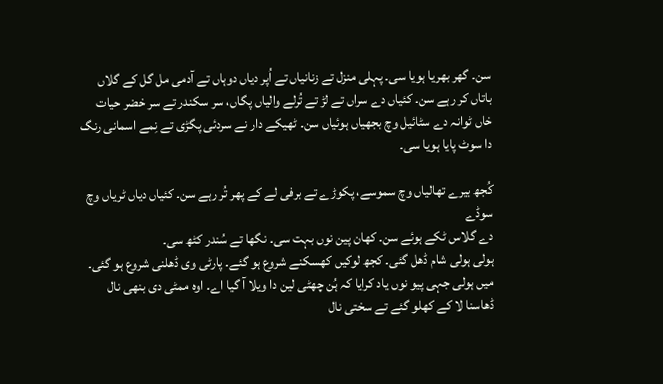سن۔ گھر بھریا ہویا سی۔ پہلی منزل تے زنانیاں تے اُپر دیاں دوہاں تے آدمی مل گل کے گلاں باتاں کر رہے سن۔ کئیاں دے سراں تے لڑ تے تُرلے والیاں پگاں، سر سکندر تے سر خضر حیات خاں ٹوانہ دے سٹائیل وچ بجھیاں ہوئیاں سن۔ ٹھیکے دار نے سردئی پگڑی تے نِمے اسمانی رنگ دا سوٹ پایا ہویا سی۔

کُجھ بیرے تھالیاں وچ سموسے، پکوڑے تے برفی لے کے پھر تُر رہے سن۔ کئیاں دیاں ٹریاں وچ سوڈے
دے گلاس ٹکے ہوئے سن۔ کھان پین نوں بہت سی۔ نگھا تے سُندر کٹھ سی۔
ہولی ہولی شام ڈھل گئی۔ کجھ لوکیں کھسکنے شروع ہو گئے۔ پارٹی وی ڈھلنی شروع ہو گئی۔ میں ہولی جہی پیو نوں یاد کرایا کہ ہُن چھٹی لین دا ویلا آ گیا اے۔ اوہ ممٹی دی بنھی نال ڈھاسنا لا کے کھلو گئے تے سختی نال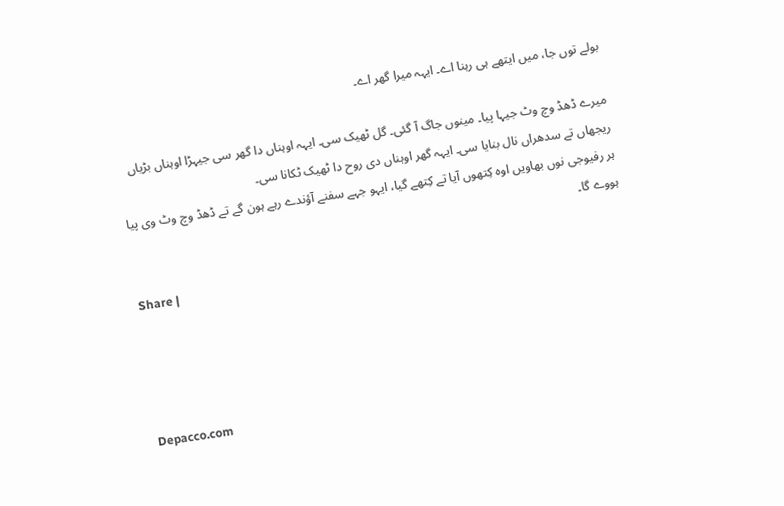بولے توں جا، میں ایتھے ہی رہنا اے۔ ایہہ میرا گھر اے۔

میرے ڈھڈ وچ وٹ جیہا پیا۔ مینوں جاگ آ گئی۔ گل ٹھیک سی۔ ایہہ اوہناں دا گھر سی جیہڑا اوہناں بڑیاں ریجھاں تے سدھراں نال بنایا سی۔ ایہہ گھر اوہناں دی روح دا ٹھیک ٹکانا سی۔
ہر رفیوجی نوں بھاویں اوہ کِتھوں آیا تے کِتھے گیا، ایہو جہے سفنے آؤندے رہے ہون گے تے ڈھڈ وچ وٹ وی پیا ہووے گا۔

Share |




Depacco.com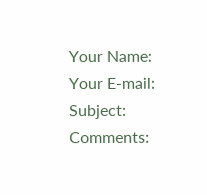Your Name:
Your E-mail:
Subject:
Comments: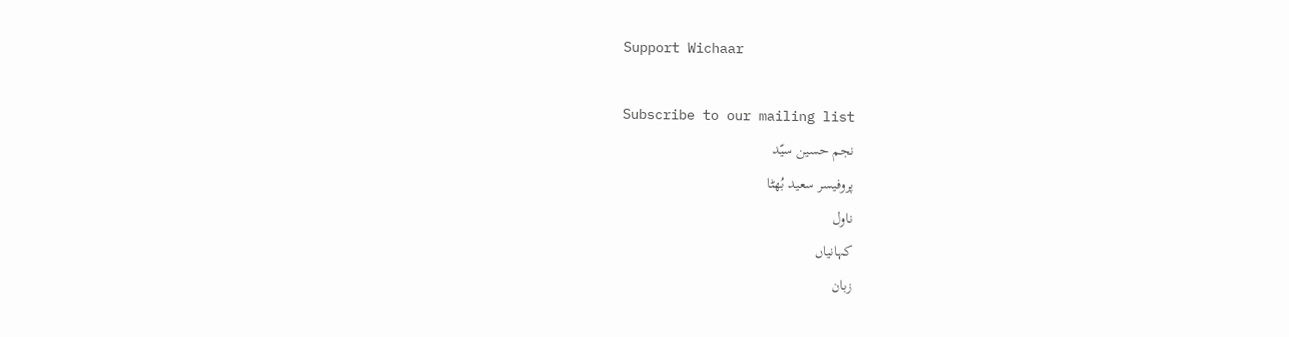Support Wichaar

Subscribe to our mailing list
نجم حسین سیّد
پروفیسر سعید بُھٹا
ناول
کہانیاں
زبان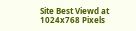Site Best Viewd at 1024x768 Pixels